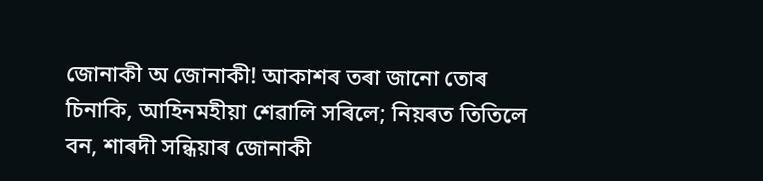জোনাকী অ জোনাকী! আকাশৰ তৰা জানো তোৰ চিনাকি, আহিনমহীয়া শেৱালি সৰিলে; নিয়ৰত তিতিলে বন, শাৰদী সন্ধিয়াৰ জোনাকী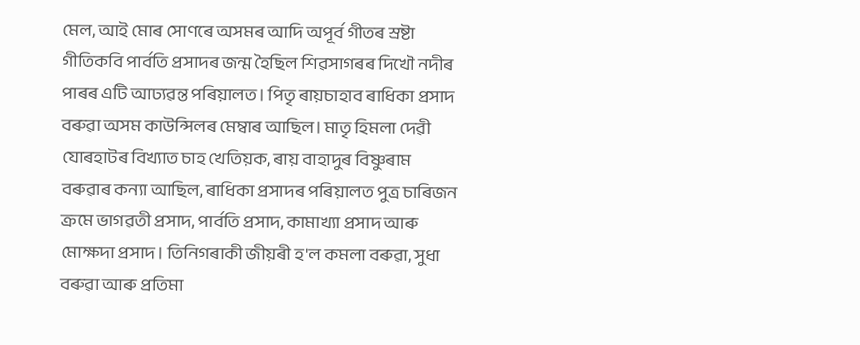মেল, আই মোৰ সোণৰে অসমৰ আদি অপূর্ব গীতৰ স্রষ্টা গীতিকবি পাৰ্বতি প্ৰসাদৰ জন্ম হৈছিল শিৱসাগৰৰ দিখৌ নদীৰ পাৰৰ এটি আঢ্যৱন্ত পৰিয়ালত। পিতৃ ৰায়চাহাব ৰাধিকা প্রসাদ বৰুৱা অসম কাউন্সিলৰ মেম্বাৰ আছিল। মাতৃ হিমলা দেৱী যোৰহাটৰ বিখ্যাত চাহ খেতিয়ক, ৰায় বাহাদুৰ বিষ্ণুৰাম বৰুৱাৰ কন্যা আছিল, ৰাধিকা প্ৰসাদৰ পৰিয়ালত পুত্ৰ চাৰিজন ক্রমে ভাগৱতী প্রসাদ, পার্বতি প্রসাদ, কামাখ্যা প্রসাদ আৰু মোক্ষদা প্রসাদ। তিনিগৰাকী জীয়ৰী হ'ল কমলা বৰুৱা, সুধা বৰুৱা আৰু প্ৰতিমা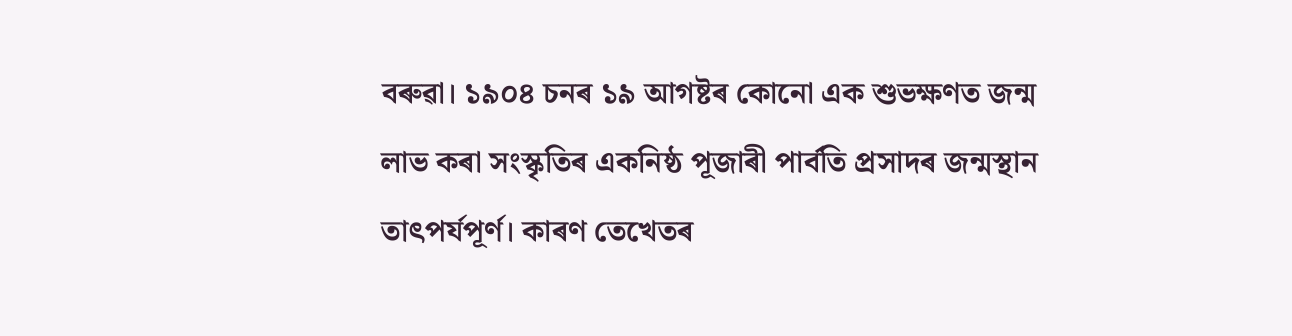বৰুৱা। ১৯০৪ চনৰ ১৯ আগষ্টৰ কোনো এক শুভক্ষণত জন্ম লাভ কৰা সংস্কৃতিৰ একনিষ্ঠ পূজাৰী পাৰ্বতি প্ৰসাদৰ জন্মস্থান তাৎপর্যপূর্ণ। কাৰণ তেখেতৰ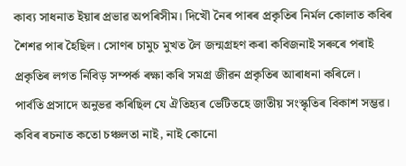কাব্য সাধনাত ইয়াৰ প্ৰভাৱ অপৰিসীম। দিখৌ নৈৰ পাৰৰ প্ৰকৃতিৰ নির্মল কোলাত কবিৰ শৈশৱ পাৰ হৈছিল। সোণৰ চামুচ মুখত লৈ জন্মগ্রহণ কৰা কবিজনাই সৰুৰে পৰাই প্ৰকৃতিৰ লগত নিবিড় সম্পৰ্ক ৰক্ষা কৰি সমগ্র জীৱন প্ৰকৃতিৰ আৰাধনা কৰিলে।
পাৰ্বতি প্রসাদে অনুভৱ কৰিছিল যে ঐতিহ্যৰ ভেটিতহে জাতীয় সংস্কৃতিৰ বিকাশ সম্ভৱ। কবিৰ ৰচনাত কতো চঞ্চলতা নাই, নাই কোনো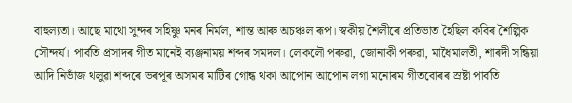বাহুল্যতা। আছে মাথো সুন্দৰ সহিষ্ণু মনৰ নির্মল, শান্ত আৰু অচঞ্চল ৰূপ। স্বকীয় শৈলীৰে প্রতিভাত হৈছিল কবিৰ শৈল্পিক সৌন্দর্য। পাৰ্বতি প্ৰসাদৰ গীত মানেই ব্যঞ্জনাময় শব্দৰ সমদল। লেকলৌ পৰুৱা, জোনাকী পৰুৱা, মাধৈমালতী, শাৰদী সন্ধিয়া আদি নিভাঁজ থলুৱা শব্দৰে ভৰপূৰ অসমৰ মাটিৰ গোন্ধ থকা আপোন আপোন লগা মনোৰম গীতবোৰৰ স্ৰষ্টা পার্বতি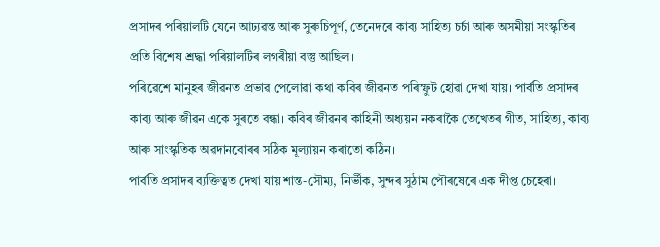প্ৰসাদৰ পৰিয়ালটি যেনে আঢ্যৱন্ত আৰু সুৰুচিপূর্ণ, তেনেদৰে কাব্য সাহিত্য চর্চা আৰু অসমীয়া সংস্কৃতিৰ প্ৰতি বিশেষ শ্রদ্ধা পৰিয়ালটিৰ লগৰীয়া বস্তু আছিল।
পৰিৱেশে মানুহৰ জীৱনত প্ৰভাৱ পেলোৱা কথা কবিৰ জীৱনত পৰিস্ফুট হোৱা দেখা যায়। পাৰ্বতি প্ৰসাদৰ কাব্য আৰু জীৱন একে সুৰতে বন্ধা। কবিৰ জীৱনৰ কাহিনী অধ্যয়ন নকৰাকৈ তেখেতৰ গীত, সাহিত্য, কাব্য আৰু সাংস্কৃতিক অৱদানবোৰৰ সঠিক মূল্যায়ন কৰাতো কঠিন।
পাৰ্বতি প্ৰসাদৰ ব্যক্তিত্বত দেখা যায় শান্ত-সৌম্য, নির্ভীক, সুন্দৰ সুঠাম পৌৰষেৰে এক দীপ্ত চেহেৰা।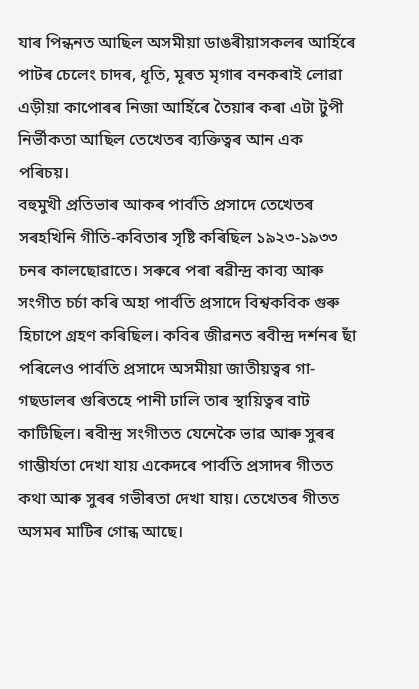যাৰ পিন্ধনত আছিল অসমীয়া ডাঙৰীয়াসকলৰ আৰ্হিৰে পাটৰ চেলেং চাদৰ, ধূতি, মূৰত মৃগাৰ বনকৰাই লোৱা এড়ীয়া কাপোৰৰ নিজা আৰ্হিৰে তৈয়াৰ কৰা এটা টুপী নির্ভীকতা আছিল তেখেতৰ ব্যক্তিত্বৰ আন এক পৰিচয়।
বহুমুখী প্রতিভাৰ আকৰ পাৰ্বতি প্রসাদে তেখেতৰ সৰহখিনি গীতি-কবিতাৰ সৃষ্টি কৰিছিল ১৯২৩-১৯৩৩ চনৰ কালছোৱাতে। সৰুৰে পৰা ৰৱীন্দ্ৰ কাব্য আৰু সংগীত চর্চা কৰি অহা পার্বতি প্রসাদে বিশ্বকবিক গুৰু হিচাপে গ্রহণ কৰিছিল। কবিৰ জীৱনত ৰবীন্দ্ৰ দৰ্শনৰ ছাঁ পৰিলেও পাৰ্বতি প্রসাদে অসমীয়া জাতীয়ত্বৰ গা-গছডালৰ গুৰিতহে পানী ঢালি তাৰ স্থায়িত্বৰ বাট কাটিছিল। ৰবীন্দ্ৰ সংগীতত যেনেকৈ ভাৱ আৰু সুৰৰ গাম্ভীর্যতা দেখা যায় একেদৰে পাৰ্বতি প্ৰসাদৰ গীতত কথা আৰু সুৰৰ গভীৰতা দেখা যায়। তেখেতৰ গীতত অসমৰ মাটিৰ গোন্ধ আছে।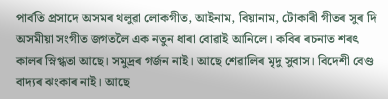পাৰ্বতি প্ৰসাদে অসমৰ থলুৱা লোকগীত, আইনাম, বিয়ানাম, টোকাৰী গীতৰ সুৰ দি অসমীয়া সংগীত জগতলৈ এক নতুন ধাৰা বোৱাই আনিলে। কবিৰ ৰচনাত শৰৎ কালৰ স্নিগ্ধতা আছে। সমুদ্ৰৰ গৰ্জন নাই। আছে শেৱালিৰ মৃদু সুবাস। বিদেশী বেণ্ড বাদ্যৰ ঝংকাৰ নাই। আছে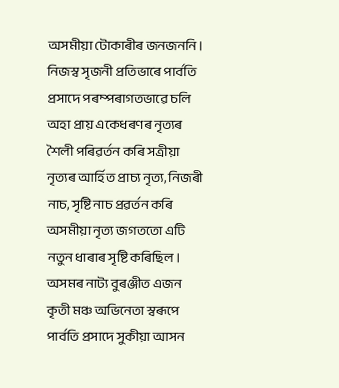অসমীয়া টোকাৰীৰ জনজননি। নিজস্ব সৃজনী প্রতিভাৰে পাৰ্বতি প্রসাদে পৰম্পৰাগতভাৱে চলি অহা প্রায় একেধৰণৰ নৃত্যৰ শৈলী পৰিৱৰ্তন কৰি সত্ৰীয়া নৃত্যৰ আর্হিত প্রাচ্য নৃত্য, নিজৰী নাচ, সৃষ্টি নাচ প্ৰৱৰ্তন কৰি অসমীয়া নৃত্য জগততো এটি নতুন ধাৰাৰ সৃষ্টি কৰিছিল। অসমৰ নাট্য বুৰঞ্জীত এজন কৃতী মঞ্চ অভিনেতা স্বৰূপে পাৰ্বতি প্ৰসাদে সুকীয়া আসন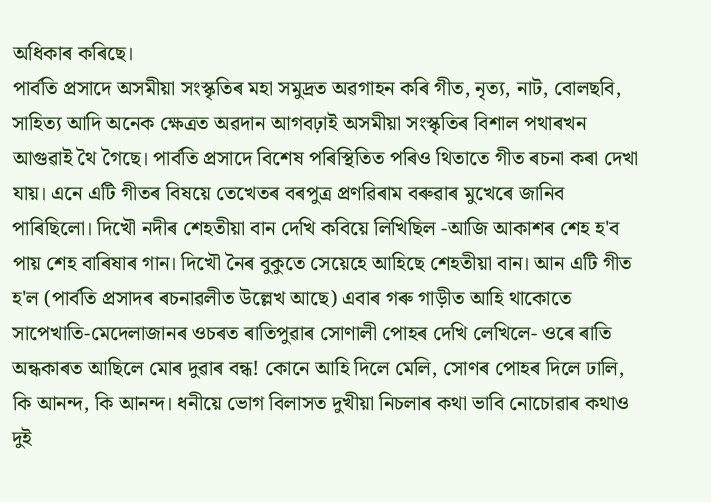অধিকাৰ কৰিছে।
পার্বতি প্রসাদে অসমীয়া সংস্কৃতিৰ মহা সমুদ্রত অৱগাহন কৰি গীত, নৃত্য, নাট, বোলছবি, সাহিত্য আদি অনেক ক্ষেত্ৰত অৱদান আগবঢ়াই অসমীয়া সংস্কৃতিৰ বিশাল পথাৰখন আগুৱাই থৈ গৈছে। পার্বতি প্রসাদে বিশেষ পৰিস্থিতিত পৰিও থিতাতে গীত ৰচনা কৰা দেখা যায়। এনে এটি গীতৰ বিষয়ে তেখেতৰ বৰপুত্ৰ প্ৰণৱিৰাম বৰুৱাৰ মুখেৰে জানিব পাৰিছিলো। দিখৌ নদীৰ শেহতীয়া বান দেখি কবিয়ে লিখিছিল -আজি আকাশৰ শেহ হ'ব পায় শেহ বাৰিষাৰ গান। দিখৌ নৈৰ বুকুতে সেয়েহে আহিছে শেহতীয়া বান। আন এটি গীত হ'ল (পাৰ্বতি প্ৰসাদৰ ৰচনাৱলীত উল্লেখ আছে) এবাৰ গৰু গাড়ীত আহি থাকোতে সাপেখাতি-মেদেলাজানৰ ওচৰত ৰাতিপুৱাৰ সোণালী পোহৰ দেখি লেখিলে- ওৰে ৰাতি অন্ধকাৰত আছিলে মোৰ দুৱাৰ বন্ধ! কোনে আহি দিলে মেলি, সোণৰ পোহৰ দিলে ঢালি, কি আনন্দ, কি আনন্দ। ধনীয়ে ভোগ বিলাসত দুখীয়া নিচলাৰ কথা ভাবি নোচোৱাৰ কথাও দুই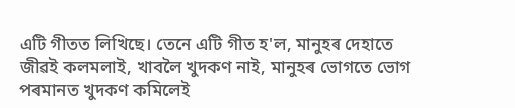এটি গীতত লিখিছে। তেনে এটি গীত হ'ল, মানুহৰ দেহাতে জীৱই কলমলাই, খাবলৈ খুদকণ নাই, মানুহৰ ভোগতে ভোগ পৰমানত খুদকণ কমিলেই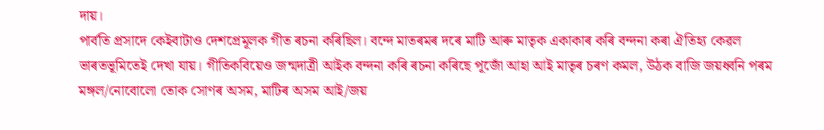দায়।
পার্বতি প্রসাদে কেইবাটাও দেশপ্রেমূলক গীত ৰচনা কৰিছিল। বন্দে মাতৰমৰ দৰে মাটি আৰু মাতৃক একাকাৰ কৰি বন্দনা কৰা ঐতিহ্য কেৱল ভাৰতভূমিতেই দেখা যায়। গীতিকবিয়েও জন্মদাত্রী আইক বন্দনা কৰি ৰচনা কৰিছে পূজোঁ আহা আই মাতৃৰ চৰণ কমল, উঠক বাজি জয়ধ্বনি পৰম মঙ্গল/নোবোলো তোক সোণৰ অসম, মাটিৰ অসম আই/জয়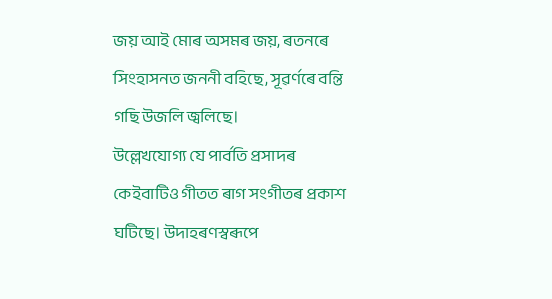জয় আই মোৰ অসমৰ জয়, ৰতনৰে সিংহাসনত জননী বহিছে, সূৱৰ্ণৰে বন্তি গছি উজলি জ্বলিছে।
উল্লেখযোগ্য যে পার্বতি প্ৰসাদৰ কেইবাটিও গীতত ৰাগ সংগীতৰ প্ৰকাশ ঘটিছে। উদাহৰণস্বৰূপে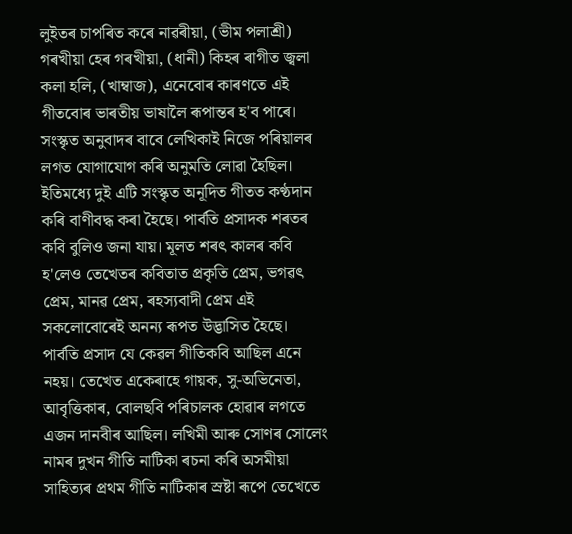লুইতৰ চাপৰিত কৰে নাৱৰীয়া, (ভীম পলাশ্রী) গৰখীয়া হেৰ গৰখীয়া, (ধানী) কিহৰ ৰাগীত জ্বলা কলা হলি, (খাম্বাজ), এনেবোৰ কাৰণতে এই গীতবোৰ ভাৰতীয় ভাষালৈ ৰূপান্তৰ হ'ব পাৰে। সংস্কৃত অনুবাদৰ বাবে লেখিকাই নিজে পৰিয়ালৰ লগত যোগাযোগ কৰি অনুমতি লোৱা হৈছিল। ইতিমধ্যে দুই এটি সংস্কৃত অনূদিত গীতত কণ্ঠদান কৰি বাণীবদ্ধ কৰা হৈছে। পাৰ্বতি প্রসাদক শৰতৰ কবি বুলিও জনা যায়। মূলত শৰৎ কালৰ কবি হ'লেও তেখেতৰ কবিতাত প্রকৃতি প্রেম, ভগৱৎ প্রেম, মানৱ প্রেম, ৰহস্যবাদী প্রেম এই সকলোবোৰেই অনন্য ৰূপত উদ্ভাসিত হৈছে।
পাৰ্বতি প্রসাদ যে কেৱল গীতিকবি আছিল এনে নহয়। তেখেত একেৰাহে গায়ক, সু-অভিনেতা, আবৃত্তিকাৰ, বোলছবি পৰিচালক হোৱাৰ লগতে এজন দানবীৰ আছিল। লখিমী আৰু সোণৰ সোলেং নামৰ দুখন গীতি নাটিকা ৰচনা কৰি অসমীয়া সাহিত্যৰ প্ৰথম গীতি নাটিকাৰ স্ৰষ্টা ৰূপে তেখেতে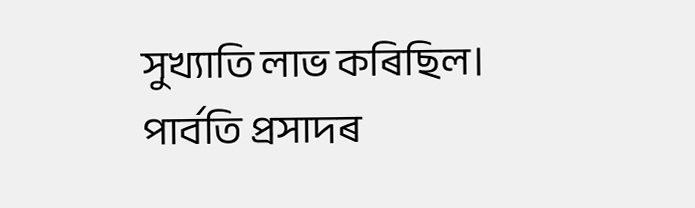সুখ্যাতি লাভ কৰিছিল।
পাৰ্বতি প্ৰসাদৰ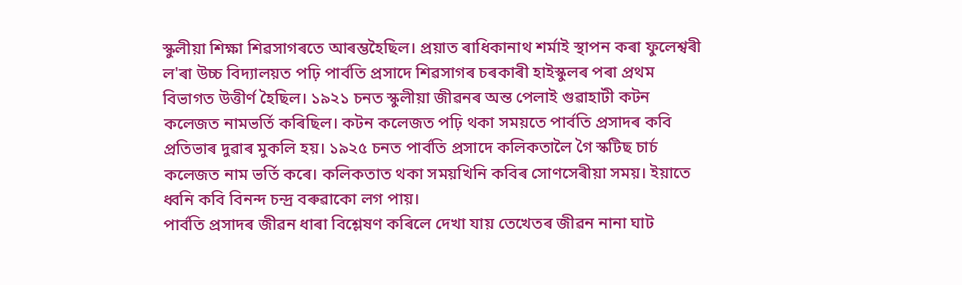স্কুলীয়া শিক্ষা শিৱসাগৰতে আৰম্ভহৈছিল। প্ৰয়াত ৰাধিকানাথ শৰ্মাই স্থাপন কৰা ফুলেশ্বৰী ল'ৰা উচ্চ বিদ্যালয়ত পঢ়ি পার্বতি প্রসাদে শিৱসাগৰ চৰকাৰী হাইস্কুলৰ পৰা প্ৰথম বিভাগত উত্তীৰ্ণ হৈছিল। ১৯২১ চনত স্কুলীয়া জীৱনৰ অন্ত পেলাই গুৱাহাটী কটন কলেজত নামভৰ্তি কৰিছিল। কটন কলেজত পঢ়ি থকা সময়তে পাৰ্বতি প্ৰসাদৰ কবি প্রতিভাৰ দুৱাৰ মুকলি হয়। ১৯২৫ চনত পার্বতি প্রসাদে কলিকতালৈ গৈ স্কটিছ চার্চ কলেজত নাম ভর্তি কৰে। কলিকতাত থকা সময়খিনি কবিৰ সোণসেৰীয়া সময়। ইয়াতে ধ্বনি কবি বিনন্দ চন্দ্র বৰুৱাকো লগ পায়।
পাৰ্বতি প্ৰসাদৰ জীৱন ধাৰা বিশ্লেষণ কৰিলে দেখা যায় তেখেতৰ জীৱন নানা ঘাট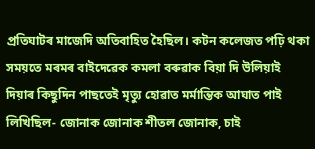প্রতিঘাটৰ মাজেদি অতিবাহিত হৈছিল। কটন কলেজত পঢ়ি থকা সময়তে মৰমৰ বাইদেৱেক কমলা বৰুৱাক বিয়া দি উলিয়াই দিয়াৰ কিছুদিন পাছতেই মৃত্যু হোৱাত মর্মান্তিক আঘাত পাই লিখিছিল- জোনাক জোনাক শীতল জোনাক, চাই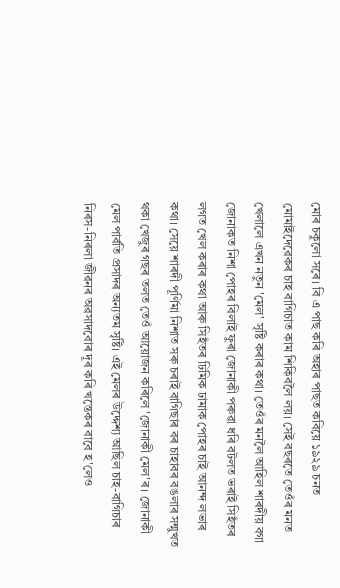মোৰ চকুলো সৰে। বি এ পাছ কৰি অহাৰ পাছত কবিয়ে ১৯২৯ চনত মোমাইদেৱেকৰ চাহ বাগিচাত কাম শিকিবলৈ লয়। সেই বছৰতে তেওঁৰ মনত খেলালে এখন নতুন 'মেল' সৃষ্টি কৰাৰ কথা। তেওঁৰ মনলৈ আহিল শাৰদীয় বগা জোনাকত নিশা পোহৰ বিলাই ফুৰা জোনাকী পৰুৱা ধৰি বটলত ভৰাই সিহঁতৰ লগত খেল কৰাৰ কথা আৰু সিহঁতৰ ঢিমিক ঢামাক পোহৰ চাই আনন্দ লভাৰ কথা। সেয়ে শাৰদী পূর্ণিমা নিশাত সৰু চৰাই বাগিছাৰ বৰ চাহাবৰ বঙলাৰ সন্মুখত থকা খেজুৰ গছৰ তলত তেওঁ আয়োজন কৰিলে 'জোনাকী মেল'ৰ। জোনাকী মেল পাৰ্বতি প্ৰসাদৰ অন্যতম সৃষ্টি। এই মেলৰ উদ্দেশ্য আছিল চাহ-বাগিচাৰ নিৰস-নিৰলা জীৱনৰ অৱসাদবোৰ দূৰ কৰি খন্তেকৰ বাবে হ'লেও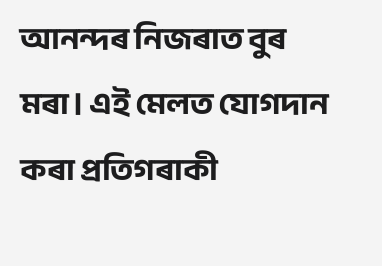আনন্দৰ নিজৰাত বুৰ মৰা। এই মেলত যোগদান কৰা প্ৰতিগৰাকী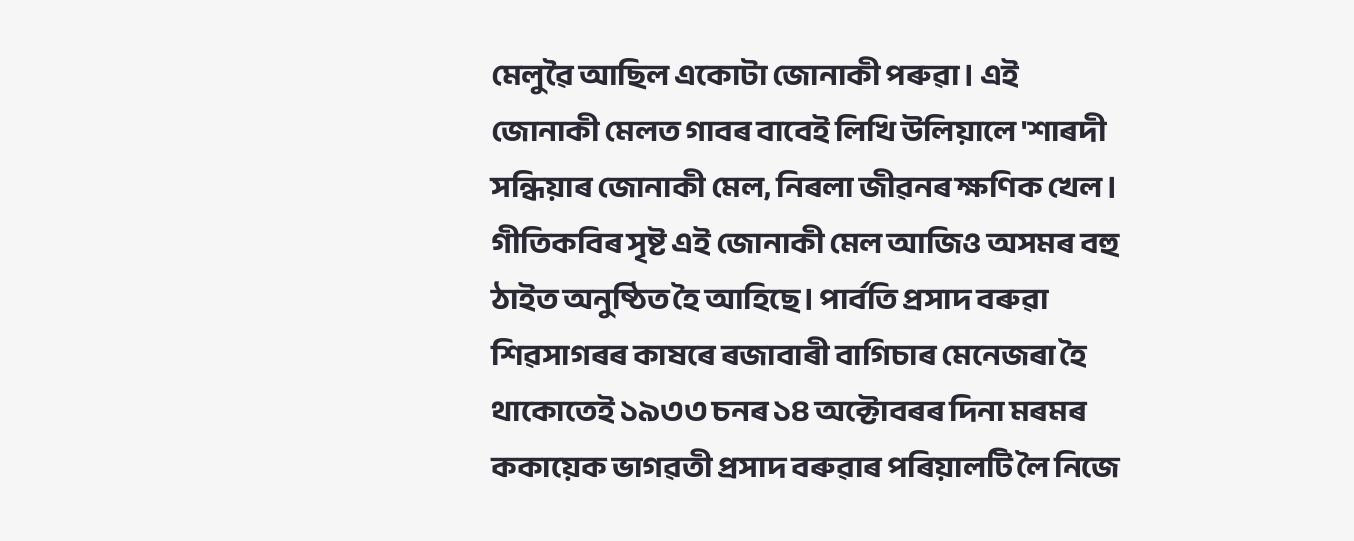মেলুৱৈ আছিল একোটা জোনাকী পৰুৱা। এই জোনাকী মেলত গাবৰ বাবেই লিখি উলিয়ালে 'শাৰদী সন্ধিয়াৰ জোনাকী মেল, নিৰলা জীৱনৰ ক্ষণিক খেল। গীতিকবিৰ সৃষ্ট এই জোনাকী মেল আজিও অসমৰ বহু ঠাইত অনুষ্ঠিত হৈ আহিছে। পাৰ্বতি প্রসাদ বৰুৱা শিৱসাগৰৰ কাষৰে ৰজাবাৰী বাগিচাৰ মেনেজৰা হৈ থাকোতেই ১৯৩৩ চনৰ ১৪ অক্টোবৰৰ দিনা মৰমৰ ককায়েক ভাগৱতী প্রসাদ বৰুৱাৰ পৰিয়ালটি লৈ নিজে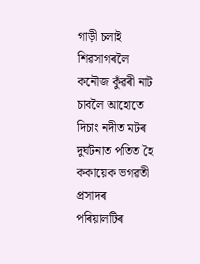গাড়ী চলাই শিৱসাগৰলৈ কনৌজ কুঁৱৰী নাট চাবলৈ আহোতে দিচাং নদীত মটৰ দুর্ঘটনাত পতিত হৈ ককায়েক ভগৱতী প্ৰসাদৰ পৰিয়ালটিৰ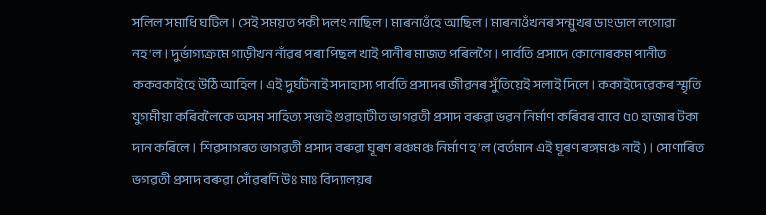সলিল সমাধি ঘটিল। সেই সময়ত পকী দলং নাছিল। মাৰনাওঁহে আছিল। মাৰনাওঁখনৰ সন্মুখৰ ডাংডাল লগোৱা নহ'ল। দুর্ভাগ্যক্রমে গাড়ীখন নাঁৱৰ পৰা পিছল খাই পানীৰ মাজত পৰিলগৈ। পাৰ্বতি প্রসাদে কোনোৰকম পানীত ককবকাইহে উঠি আহিল। এই দুর্ঘটনাই সদাহাস্য পাৰ্বতি প্ৰসাদৰ জীৱনৰ সুঁতিয়েই সলাই দিলে। ককাইদেৱেকৰ স্মৃতি যুগমীয়া কৰিবলৈকে অসম সাহিত্য সভাই গুৱাহাটীত ভাগৱতী প্রসাদ বৰুৱা ভৱন নিৰ্মাণ কৰিবৰ বাবে ৫০ হাজাৰ টকা দান কৰিলে। শিৱসাগৰত ভাগৱতী প্ৰসাদ বৰুৱা ঘূৰণ ৰঞ্চমঞ্চ নির্মাণ হ'ল (বৰ্তমান এই ঘূৰণ ৰঙ্গমঞ্চ নাই)। সোণাৰিত ভগৱতী প্ৰসাদ বৰুৱা সোঁৱৰণি উঃ মাঃ বিদ্যালয়ৰ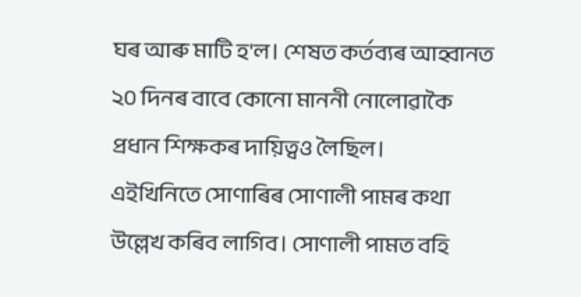ঘৰ আৰু মাটি হ'ল। শেষত কৰ্তব্যৰ আহ্বানত ২০ দিনৰ বাবে কোনো মাননী নোলোৱাকৈ প্রধান শিক্ষকৰ দায়িত্বও লৈছিল।
এইখিনিতে সোণাৰিৰ সোণালী পামৰ কথা উল্লেখ কৰিব লাগিব। সোণালী পামত বহি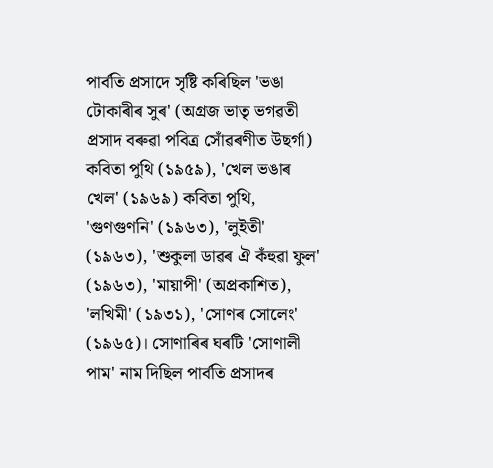পার্বতি প্রসাদে সৃষ্টি কৰিছিল 'ভঙা টোকাৰীৰ সুৰ' (অগ্রজ ভাতৃ ভগৱতী প্ৰসাদ বৰুৱা পবিত্ৰ সোঁৱৰণীত উছর্গা) কবিতা পুথি (১৯৫৯), 'খেল ভঙাৰ খেল' (১৯৬৯) কবিতা পুথি, 'গুণগুণনি' (১৯৬৩), 'লুইতী' (১৯৬৩), 'শুকুলা ডাৱৰ ঐ কঁহুৱা ফুল' (১৯৬৩), 'মায়াপী' (অপ্রকাশিত), 'লখিমী' (১৯৩১), 'সোণৰ সোলেং' (১৯৬৫)। সোণাৰিৰ ঘৰটি 'সোণালী পাম' নাম দিছিল পাৰ্বতি প্ৰসাদৰ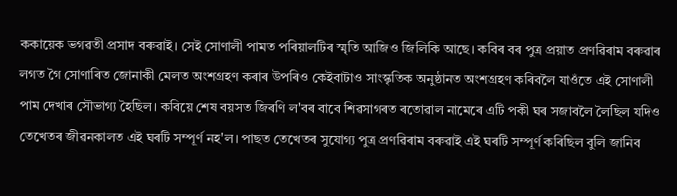ককায়েক ভগৱতী প্ৰসাদ বৰুৱাই। সেই সোণালী পামত পৰিয়ালটিৰ স্মৃতি আজিও জিলিকি আছে। কবিৰ বৰ পুত্ৰ প্ৰয়াত প্ৰণৱিৰাম বৰুৱাৰ লগত গৈ সোণাৰিত জোনাকী মেলত অংশগ্ৰহণ কৰাৰ উপৰিও কেইবাটাও সাংস্কৃতিক অনুষ্ঠানত অংশগ্রহণ কৰিবলৈ যাওঁতে এই সোণালী পাম দেখাৰ সৌভাগ্য হৈছিল। কবিয়ে শেষ বয়সত জিৰণি ল'বৰ বাবে শিৱসাগৰত ৰতোৱাল নামেৰে এটি পকী ঘৰ সজাবলৈ লৈছিল যদিও তেখেতৰ জীৱনকালত এই ঘৰটি সম্পূৰ্ণ নহ'ল। পাছত তেখেতৰ সুযোগ্য পুত্ৰ প্ৰণৱিৰাম বৰুৱাই এই ঘৰটি সম্পূৰ্ণ কৰিছিল বুলি জানিব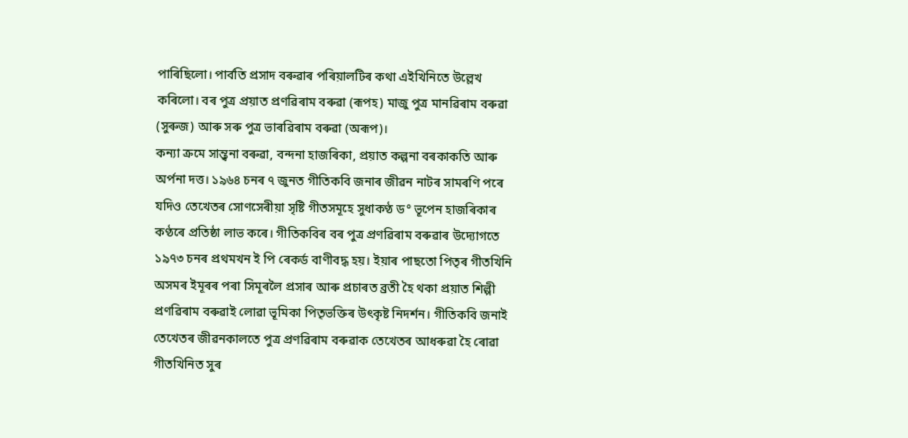পাৰিছিলো। পাৰ্বতি প্রসাদ বৰুৱাৰ পৰিয়ালটিৰ কথা এইখিনিতে উল্লেখ কৰিলো। বৰ পুত্ৰ প্রয়াত প্ৰণৱিৰাম বৰুৱা (ৰূপহ) মাজু পুত্ৰ মানৱিৰাম বৰুৱা (সুৰুজ) আৰু সৰু পুত্ৰ ভাৰৱিৰাম বৰুৱা (অৰূপ)।
কন্যা ক্রমে সান্ত্বনা বৰুৱা, বন্দনা হাজৰিকা, প্রয়াত কল্পনা বৰকাকতি আৰু অৰ্পনা দত্ত। ১৯৬৪ চনৰ ৭ জুনত গীতিকবি জনাৰ জীৱন নাটৰ সামৰণি পৰে যদিও তেখেতৰ সোণসেৰীয়া সৃষ্টি গীতসমূহে সুধাকণ্ঠ ড° ভূপেন হাজৰিকাৰ কণ্ঠৰে প্ৰতিষ্ঠা লাভ কৰে। গীতিকবিৰ বৰ পুত্ৰ প্ৰণৱিৰাম বৰুৱাৰ উদ্যোগতে ১৯৭৩ চনৰ প্ৰথমখন ই পি ৰেকৰ্ড বাণীবদ্ধ হয়। ইয়াৰ পাছতো পিতৃৰ গীতখিনি অসমৰ ইমূৰৰ পৰা সিমূৰলৈ প্ৰসাৰ আৰু প্ৰচাৰত ব্ৰতী হৈ থকা প্রয়াত শিল্পী প্ৰণৱিৰাম বৰুৱাই লোৱা ভূমিকা পিতৃভক্তিৰ উৎকৃষ্ট নিদর্শন। গীতিকবি জনাই তেখেতৰ জীৱনকালতে পুত্র প্রণৱিৰাম বৰুৱাক তেখেতৰ আধৰুৱা হৈ ৰোৱা গীতখিনিত সুৰ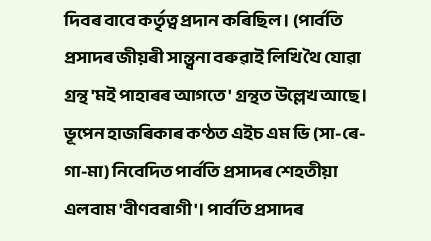দিবৰ বাবে কর্তৃত্ব প্রদান কৰিছিল। (পাৰ্বতি প্ৰসাদৰ জীয়ৰী সান্ত্বনা বৰুৱাই লিখি থৈ যোৱা গ্রন্থ 'মই পাহাৰৰ আগতে' গ্রন্থত উল্লেখ আছে। ভূপেন হাজৰিকাৰ কণ্ঠত এইচ এম ভি (সা-ৰে-গা-মা) নিবেদিত পাৰ্বতি প্ৰসাদৰ শেহতীয়া এলবাম 'বীণবৰাগী'। পাৰ্বতি প্ৰসাদৰ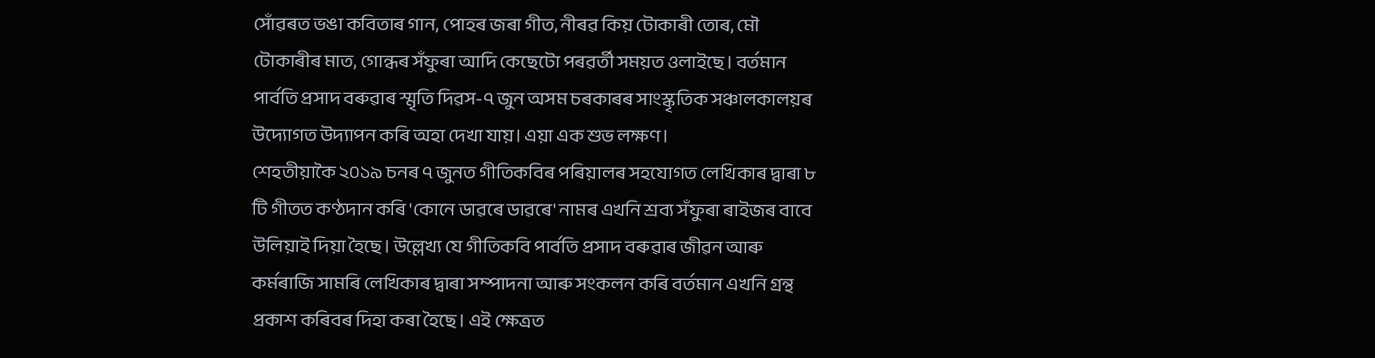সোঁৱৰত ভঙা কবিতাৰ গান, পোহৰ জৰা গীত, নীৰৱ কিয় টোকাৰী তোৰ, মৌ টোকাৰীৰ মাত, গোন্ধৰ সঁফুৰা আদি কেছেটো পৰৱৰ্তী সময়ত ওলাইছে। বর্তমান পাৰ্বতি প্ৰসাদ বৰুৱাৰ স্মৃতি দিৱস-৭ জুন অসম চৰকাৰৰ সাংস্কৃতিক সঞ্চালকালয়ৰ উদ্যোগত উদ্যাপন কৰি অহা দেখা যায়। এয়া এক শুভ লক্ষণ।
শেহতীয়াকৈ ২০১৯ চনৰ ৭ জুনত গীতিকবিৰ পৰিয়ালৰ সহযোগত লেখিকাৰ দ্বাৰা ৮ টি গীতত কণ্ঠদান কৰি 'কোনে ডাৱৰে ডাৱৰে' নামৰ এখনি শ্রব্য সঁফুৰা ৰাইজৰ বাবে উলিয়াই দিয়া হৈছে। উল্লেখ্য যে গীতিকবি পাৰ্বতি প্ৰসাদ বৰুৱাৰ জীৱন আৰু কৰ্মৰাজি সামৰি লেখিকাৰ দ্বাৰা সম্পাদনা আৰু সংকলন কৰি বৰ্তমান এখনি গ্রন্থ প্রকাশ কৰিবৰ দিহা কৰা হৈছে। এই ক্ষেত্রত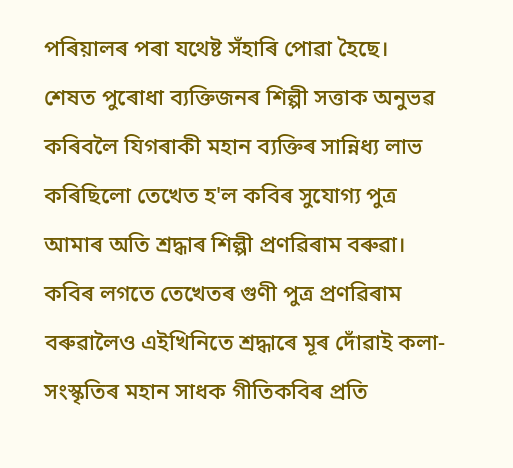পৰিয়ালৰ পৰা যথেষ্ট সঁহাৰি পোৱা হৈছে।
শেষত পুৰোধা ব্যক্তিজনৰ শিল্পী সত্তাক অনুভৱ কৰিবলৈ যিগৰাকী মহান ব্যক্তিৰ সান্নিধ্য লাভ কৰিছিলো তেখেত হ'ল কবিৰ সুযোগ্য পুত্ৰ আমাৰ অতি শ্ৰদ্ধাৰ শিল্পী প্রণৱিৰাম বৰুৱা। কবিৰ লগতে তেখেতৰ গুণী পুত্ৰ প্ৰণৱিৰাম বৰুৱালৈও এইখিনিতে শ্ৰদ্ধাৰে মূৰ দোঁৱাই কলা-সংস্কৃতিৰ মহান সাধক গীতিকবিৰ প্ৰতি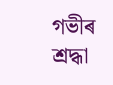গভীৰ শ্ৰদ্ধা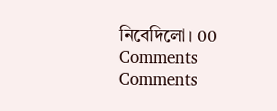নিবেদিলো। 00
Comments
Comments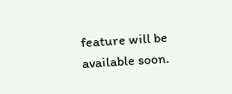feature will be available soon.